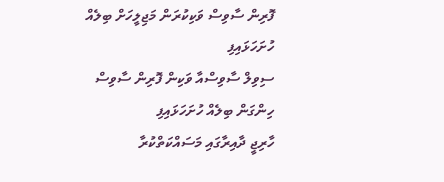ފޮރިން ސާވިސް ވަކިކުރަން މަޖިލީހަށް ބިލެއް ހުށަހަޅައިފި
ސިވިލް ސާވިސްއާ ވަކިން ފޮރިން ސާވިސް ހިންގަން ބިލެއް ހުށަހަޅައިފި
ހާރިޖީ ދާއިރާގައި މަސައްކަތްކުރާ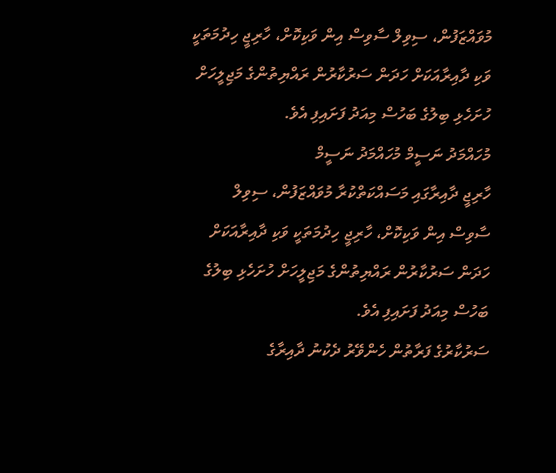މުވައްޒަފުން، ސިވިލް ސާވިސް އިން ވަކިކޮށް، ހާރިޖީ ހިދުމަތަކީ ވަކި ދާއިރާއަކަށް ހަދަން ސަރުކާރުން ރައްޔިތުންގެ މަޖިލީހަށް ހުށަހެޅި ބިލުގެ ބަހުސް މިއަދު ފަށައިފި އެވެ.
މުހައްމަދު ނަސީމް މުހައްމަދު ނަސީމް
ހާރިޖީ ދާއިރާގައި މަސައްކަތްކުރާ މުވައްޒަފުން، ސިވިލް ސާވިސް އިން ވަކިކޮށް، ހާރިޖީ ހިދުމަތަކީ ވަކި ދާއިރާއަކަށް ހަދަން ސަރުކާރުން ރައްޔިތުންގެ މަޖިލީހަށް ހުށަހެޅި ބިލުގެ ބަހުސް މިއަދު ފަށައިފި އެވެ.
ސަރުކާރުގެ ފަރާތުން ހެންވޭރު ދެކުނު ދާއިރާގެ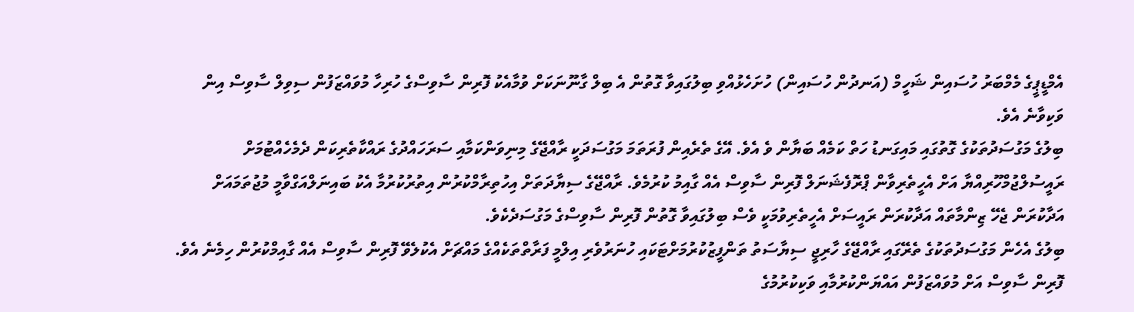އެމްޑީޕީގެ މެމްބަރު ހުސައިން ޝަހީމް (އަނދުން ހުސައިން) ހުށަހެޅުއްވި ބިލުގައިވާ ގޮތުން އެ ބިލް ގާނޫނަކަށް ވުމާއެކު ފޮރިން ސާވިސްގެ ހުރިހާ މުވައްޒަފުން ސިވިލް ސާވިސް އިން ވަކިވާނެ އެވެ.
ބިލުގެ މަގުސަދުތަކުގެ ގޮތުގައި މައިގަނޑު ހަތް ކަމެއް ބަޔާން ވެ އެވެ. އޭގެ ތެރެއިން ފުރަތަމަ މަގުސަދަކީ ރާއްޖޭގެ މިނިވަންކަމާއި ސަރަހައްދުގެ ރައްކާތެރިކަން ދެމެހެއްޓުމަށް ރައީސުލްޖުމްހޫރިއްޔާ އަށް އެހީތެރިވާން ޕްރޮފެޝަނަލް ފޮރިން ސާވިސް އެއް ގާއިމު ކުރުމެވެ. ރާއްޖޭގެ ސިޔާދަތަށް އިހުތިރާމްކުރުން އިތުރުކުރުމާ އެކު ބައިނަލްއަގްވާމީ މުޖުތަމައަށް އަދާކުރަން ޖެހޭ ޒިންމާތައް އަދާކުރަން ރައީސަށް އެހީތެރިވުމަކީ ވެސް ބިލުގައިވާ ގޮތުން ފޮރިން ސާވިސްގެ މަގުސަދެކެވެ.
ބިލުގެ އެހެން މަގުސަދުތަކުގެ ތެރޭގައި ރާއްޖޭގެ ހާރިޖީ ސިޔާސަތު ތަންފީޒުކުރުމަށްޓަކައި ހުނަރުވެރި އިލްމީ ފަރާތްތަކެއްގެ މައްޗަށް އެކުލެވޭ ފޮރިން ސާވިސް އެއް ގާއިމްކުރުން ހިމެނެ އެވެ. ފޮރިން ސާވިސް އަށް މުވައްޒަފުން އައްޔަންކުރުމާއި ވަކިކުރުމުގެ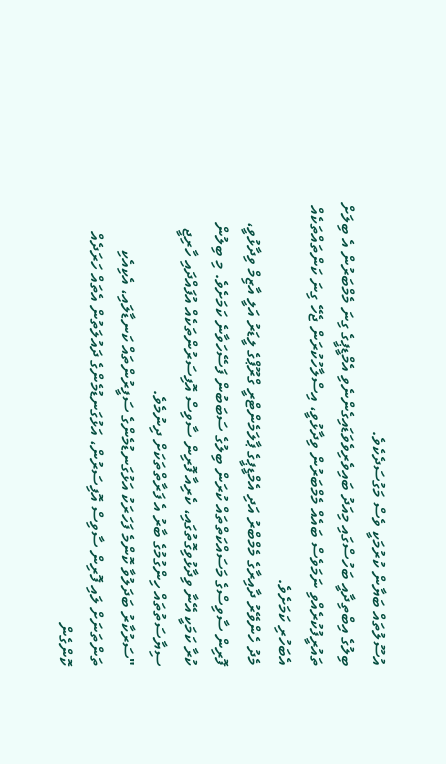އުސޫލުތައް ބަޔާން ކުރުމަކީ ވެސް މަގުސަދެކެވެ.
ބިލުގެ އިބްތިދާއީ ބަހުސްގައި މިއަދު ބައިވެރިވެވަޑައިގެންނެވި އެމްޑީޕީގެ ގިނަ މެމްބަރުން އެ ބިލަށް ތައުރީފުކުރެއްވި ނަމަވެސް ބައެއް މެމްބަރުން ވިދާޅުވީ، އިސްލާހުކުރަން ޖެހޭ ގިނަ ކަންތައްތަކެއް އެބަހުރި ކަމަށެވެ.
މެދު ހެންވޭރު ދާއިރާގެ މެމްބްރު އަދި އެމްޑީޕީގެ ޕާލަމެންޓްރީ ގްރޫޕްގެ ލީޑަރު އަލީ އާޒިމް ވިދާޅުވީ، ފޮރިން ސާވިސްގެ މަސައްކަތްތައް ކުރަން ބިލުގެ ސަބަބުން ފަސޭހަވާނެ ކަމަށެވެ. މި ބިލުން ކުރާ ކަމަކީ އޭނާ ވިދާޅުވިގޮތުގައި، ކެރިއާ ފޮރިން ސާވިސް އޮފިސަރުންތަކެއް އުފައްދައި ހާރިޖީ ސިޔާސަތުތައް ހިންގުމުގެ ބާރު އެ ފަރާތްތަކަށް ދިނުމެވެ.
"ސަރުކާރު ބަދަލުވާ ކޮންމެ ފަހަރަކު އަޅުގަނޑުމެންގެ ސަފީރުންތައް ކަނޑާލައި، އެކިއެކި ތަންތަނަށް ލައި ފޮރިން ސާވިސް އޮފިސަރުން، އަޅުގަނޑުމެންގެ ދައުލަތުން އެތައް ހަރަދެއް ކޮންގެން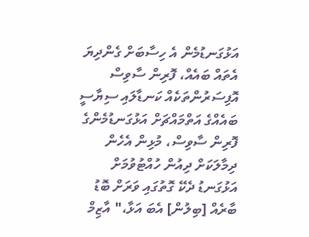އަޅުގަނޑުމެން އެ ހިސާބަށް ގެންދިޔަ އެތައް ބައެއް، ފޮރިން ސާވިސް އޮފިސަރުންތަކެއް ކަނޑާލައި ސިޔާސީ ބައެއްގެ އަތްމައްޗަށް އަޅުގަނޑުމެންގެ ފޮރިން ސާވިސް، މުޅިން އެހެން ދިމާލަކަށް ދިއުން ހުއްޓުވުމަށް އަޅުގަނޑު ދެކޭ ގޮތުގައި ވަރަށް ބޮޑު ބާރެއް [ބިލުން] އެބަ އަޅާ،" އާޒިމް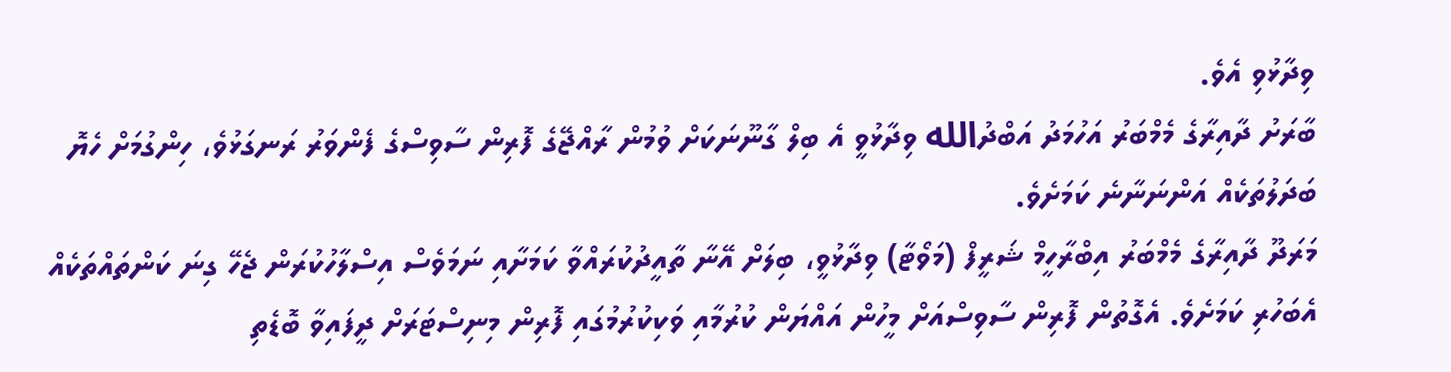ވިދާޅުވި އެވެ.
ބާރަށު ދާއިރާގެ މެމްބަރު އަހުމަދު އަބްދުالله ވިދާޅުވީ އެ ބިލް ގާނޫނަކަށް ވުމުން ރާއްޖޭގެ ފޮރިން ސާވިސްގެ ފެންވަރު ރަނގަޅުވެ، ހިންގުމަށް ހެޔޮ ބަދަލުތަކެއް އަންނަނާނެ ކަމަށެވެ.
މަރަދޫ ދާއިރާގެ މެމްބަރު އިބްރާހީމް ޝަރީފް (މަވޯޓާ) ވިދާޅުވީ، ބިލަށް އޭނާ ތާއީދުކުރައްވާ ކަމަށާއި ނަމަވެސް އިސްލާހުކުރަން ޖެހޭ ގިނަ ކަންތައްތަކެއް އެބަހުރި ކަމަށެވެ. އެގޮތުން ފޮރިން ސާވިސްއަށް މީހުން އައްޔަން ކުރުމާއި ވަކިކުރުމުގައި ފޮރިން މިނިސްޓަރަށް ދީފައިވާ ބޮޑެތި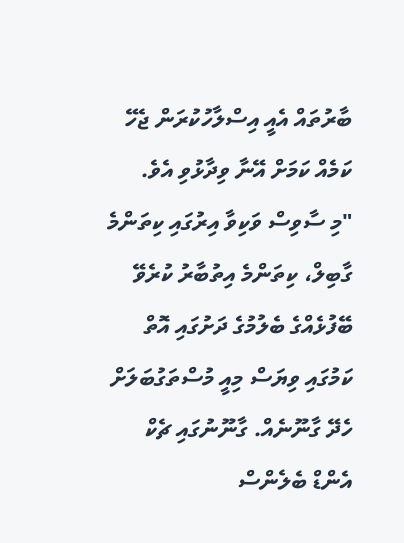ބާރުތައް އެއީ އިސްލާހުކުރަން ޖެހޭ ކަމެއް ކަމަށް އޭނާ ވިދާޅުވި އެވެ.
"މި ސާވިސް ވަކިވާ އިރުގައި ކިތަންމެ ގާބިލް، ކިތަންމެ އިތުބާރު ކުރެވޭ ބޭފުޅެއްގެ ބެލުމުގެ ދަށުގައި އޮތް ކަމުގައި ވިޔަސް މިއީ މުސްތަގުބަލަށް ހެދޭ ގާނޫނެއް. ގާނޫނުގައި ޗެކް އެންޑް ބެލެންސް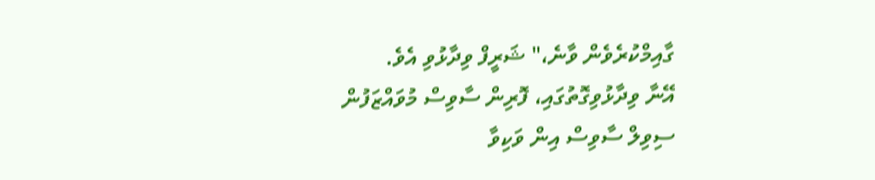ގާއިމްކުރެވެން ވާނެ،" ޝަރީފް ވިދާޅުވި އެވެ.
އޭނާ ވިދާޅުވިގޮތުގައި، ފޮރިން ސާވިސް މުވައްޒަފުން ސިވިލް ސާވިސް އިން ވަކިވާ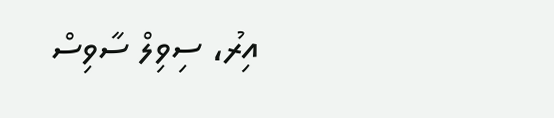އިރު، ސިވިލް ސާވިސް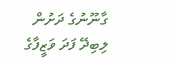ގާނޫނުގެ ދަށުން ލިބިދޭ ފަދަ ވަޒީފާގެ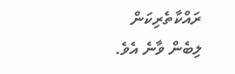ރައްކާތެރިކަން ލިބެން ވާނެ އެވެ.